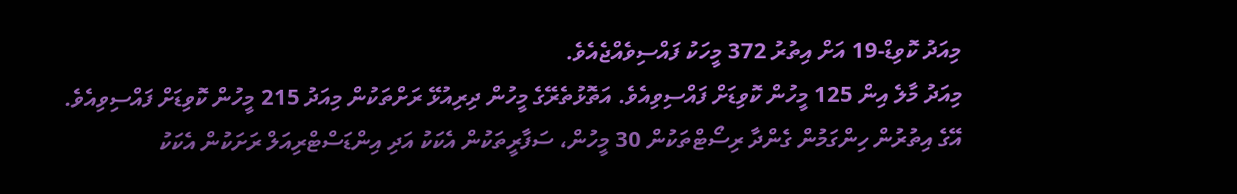މިއަދު ކޮވިޑް-19 އަށް އިތުރު 372 މީހަކު ފައްސިވެއްޖެއެވެ.
މިއަދު މާލެ އިން 125 މީހުން ކޮވިޑަށް ފައްސިވިއެވެ. އަތޮޅުތެރޭގެ މީހުން ދިރިއުޅޭ ރަށްތަކުން މިއަދު 215 މީހުން ކޮވިޑަށް ފައްސިވިއެވެ. އޭގެ އިތުރުން ހިންގަމުން ގެންދާ ރިސޯޓްތަކުން 30 މީހުން، ސަފާރީތަކުން އެކަކު އަދި އިންޑަސްޓްރިއަލް ރަށަކުން އެކަކު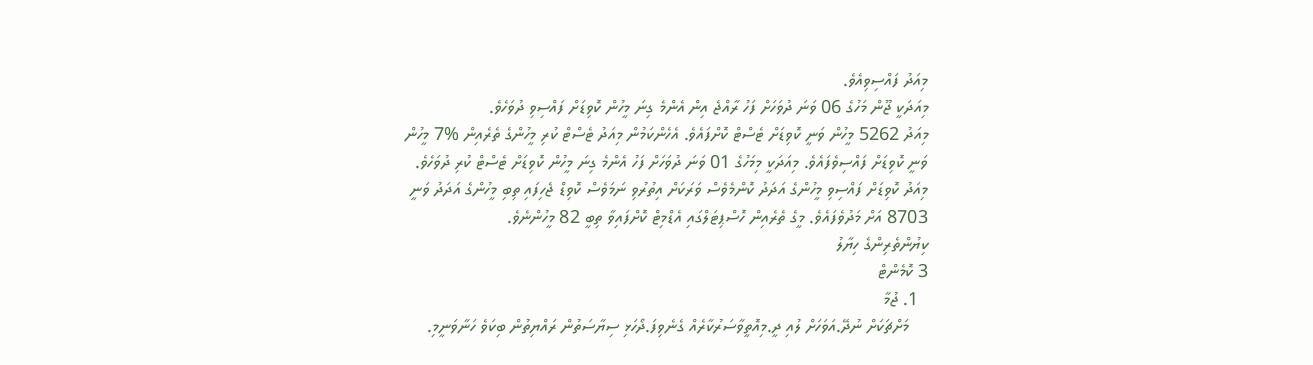މިއަދު ފައްސިވިއެވެ.
މިއަދަކީ ޖޫން މަހުގެ 06 ވަނަ ދުވަހަށް ފަހު ރާއްޖެ އިން އެންމެ ގިނަ މީހުން ކޮވިޑަށް ފައްސިވި ދުވަހެވެ.
މިއަދު 5262 މީހުން ވަނީ ކޮވިޑަށް ޓެސްޓް ކޮށްފައެވެ. އެހެންކަމުން މިއަދު ޓެސްޓް ކުރި މީހުންގެ ތެރެއިން %7 މީހުން ވަނީ ކޮވިޑަށް ފައްސިވެފައެވެ. މިއަދަކީ މިމަހުގެ 01 ވަނަ ދުވަހަށް ފަހު އެންމެ ގިނަ މީހުން ކޮވިޑަށް ޓެސްޓް ކުރި ދުވަހެވެ.
މިއަދު ކޮވިޑަށް ފައްސިވި މީހުންގެ އަދަދު ކޮންމެވެސް ވަރަކަށް އިތުރުވި ނަމަވެސް ކޮވިޑް ޖެހިފައި ތިބި މީހުންގެ އަދަދު ވަނީ 8703 އަށް މަދުވެފައެވެ. މީގެ ތެރެއިން ހޮސްޕިޓަލްގައި އެޑްމިޓް ކޮށްފައިވާ ތިބީ 82 މީހުންނެވެ.
ކިޔުންތެރިންގެ ހިޔާލު
3 ކޮމެންޓް
  1. ޖުމާ
    މަށްޗަކަށް ނުދޭ.އަވަހަށް ލުއި ދީ.މިއޮތީވާސަރުކާރެއް ގެނެވިފަ.ދޯހަޅި ސިޔާސަތުން ރައްޔިތުން ބިކަވެ ހަނާވަނީމި.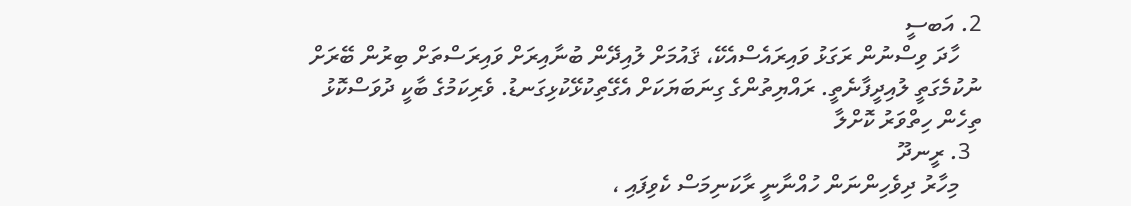2. އަބސީ
    ހާދަ ވިސްނުން ރަގަޅު ވައިރައެސްއެކޭ، ޤައުމަށް ލުއިދޭން ބުނާއިރަށް ވައިރަސްތަށް ބިރުން ބޭރަށް ނުކުމެގަތީ ލުއިދީފާނެތީ. ރައްޔިތުންގެ ގިނަބަޔަކަށް އެގޭތިކުޅޭކުޅިގަނޑު. ވެރިކަމުގެ ބާކީ ދުވަސްކޮޅު ތިހެން ހިތްވަރު ކޮށްލާ
  3. ރީނދޫ
    މިހާރު ދިވެހިންނަން ހުއްނާނީ ރާކަނިމަސް ކެވިފައި ،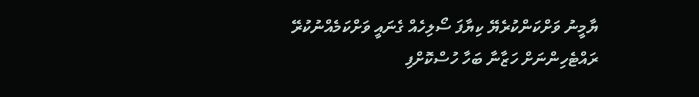ޔާމީނު ވަށްކަންކުރެޔޭ ކިޔާފަ ސޯލިހެއް ގެނައީ ވަށްކަމެއްނުކުރޭ ރައްޓެހިންނަށް ހަޒާނާ ބަހާ ހުސްކޮށްފި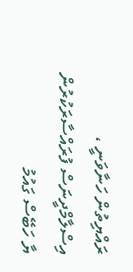ރައްޔިތުން ހަނާވަނީ ، އިސްލާމްދީނަސް ފުރައްސާރަކުރުން ޔާ ހަބޭސް ގައުމު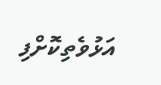އަޅުވެތިކޮށްފި